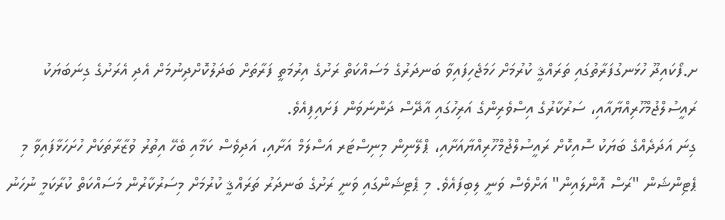ށ.ފޯކައިދޫ ހުޅަނގުފަރާތުގައި ތަރައްޤީ ކުރުމަށް ހަމަޖެހިފައިވާ ބަނދަރުގެ މަސައްކަތް ރަށުގެ އިރުމަތީ ފަރާތަށް ބަދަލުކޮށްދިނުމަށް އެދި އެރަށުގެ ގިނަބަޔަކު ރައީސުލްޖުމްހޫރިއްޔާއާއި، ސަރުކާރުގެ އިސްވެރިންގެ އަރިހުގައި އާދޭސް ދަންނަވަން ފަށައިފިއެވެ.
ގިނަ އަދަދެއްގެ ބަޔަކު ސޮއިކޮށް ރައީސުލްޖުމްހޫރިއްޔާއަށާއި، ޕްލޭނިން މިނިސްޓަރ އަސްލަމް އަށާއި، އަދިވެސް ކަމާއި ބެހޭ އިތުރު ވުޒާރާތަކަށް ހުށަހަޅާފައިވާ މި ޕެޓިންޝަން "ރަސް އޮންލައިން" އަށްވެސް ވަނީ ލިބިފައެވެ. މި ޕެޓިޝަންގައި ވަނީ ރަށުގެ ބަނދަރު ތަރައްޤީ ކުރުމަށް މިސަރުކާރުން މަސައްކަތް ކުރާކަމީ ނުހަނު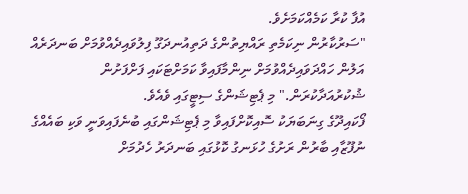އުފާ ކުރާ ކަމެއްކަމަށެވެ.
"ސަރުކާރުން ނިކަމެތި ރައްޔިތުންގެ ދަތިއުނދަގޫ ފިލުވައިދެއްވުމަށް ބަނދަރެއް އަލުން ހައްދަވައިދެއްވުމަށް ނިންމާފައިވާ ކަމަށްޓަކައި ފަށްފަށުން ޝުކުރުއަދާކުރަން." މި ޕެޓިޝަންގެ ސިޓީގައި ވެއެވެ.
ފޯކައިދޫގެ ގިނަބަޔަކު ސޮއިކޮށްފައިވާ މި ޕެޓިޝަންގައި ބުނެފައިވަނީ ވަކި ބައެއްގެ ނުފޫޒާއި ބާރުން ރަށުގެ ހުޅަނގު ކޮޅުގައި ބަނދަރު ހެދުމަށް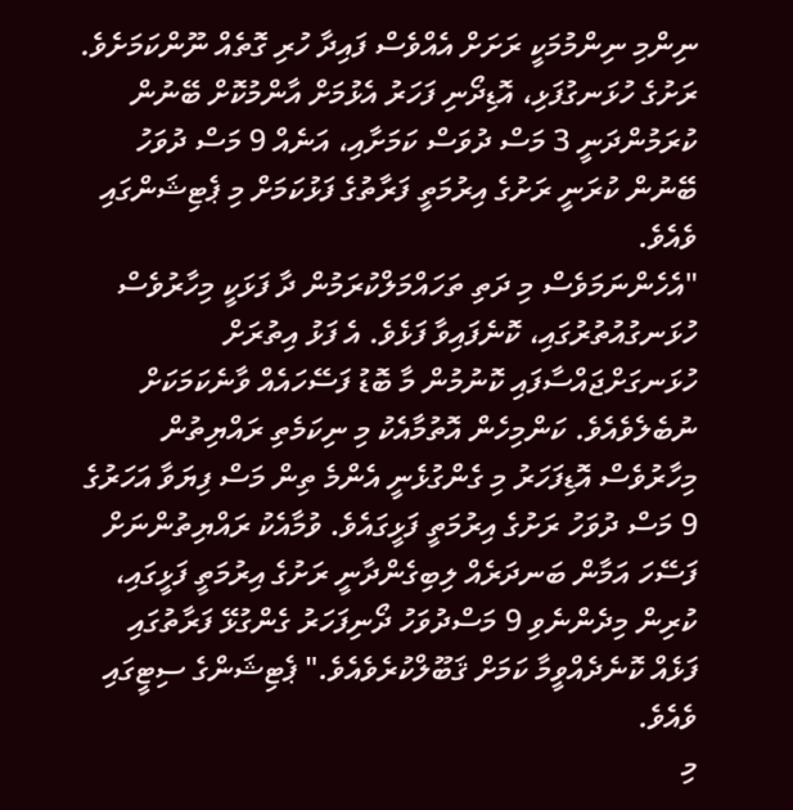ނިންމި ނިންމުމަކީ ރަށަށް އެއްވެސް ފައިދާ ހުރި ގޮތެއް ނޫންކަމަށެވެ. ރަށުގެ ހުޅަނގުފަޅި، އޮޑިދޯނި ފަހަރު އެޅުމަށް އާންމުކޮށް ބޭނުން ކުރަމުންދަނީ 3 މަސް ދުވަސް ކަމަށާއި، އަނެއް 9 މަސް ދުވަހު ބޭނުން ކުރަނީ ރަށުގެ އިރުމަތީ ފަރާތުގެ ފަޅުކަމަށް މި ޕެޓިޝަންގައި ވެއެވެ.
"އެހެންނަމަވެސް މި ދަތި ތަހައްމަލްކުރަމުން ދާ ފަޅަކީ މިހާރުވެސް ހުޅަނގުއުތުރުގައި، ކޮނެފައިވާ ފަޅެވެ. އެ ފަޅު އިތުރަށް ހުޅަނގަށްޖައްސާފައި ކޮނުމުން މާ ބޮޑު ފަސޭހައެއް ވާނެކަމަކަށް ނުބެލެވެއެވެ. ކަންމިހެން އޮތުމާއެކު މި ނިކަމެތި ރައްޔިތުން މިހާރުވެސް އޮޑިފަހަރު މި ގެންގުޅެނީ އެންމެ ތިން މަސް ފިޔަވާ އަހަރުގެ 9 މަސް ދުވަހު ރަށުގެ އިރުމަތީ ފަޅީގައެވެ. ވުމާއެކު ރައްޔިތުންނަށް ފަސޭހަ އަމާން ބަނދަރެއް ލިބިގެންދާނީ ރަށުގެ އިރުމަތީ ފަޅީގައި، ކުރިން މިދެންނެވި 9 މަސްދުވަހު ދޯނިފަހަރު ގެންގުޅޭ ފަރާތުގައި ފަޅެއް ކޮނެދެއްވީމާ ކަމަށް ޤަބޫލްކުރެވެއެވެ." ޕެޓިޝަންގެ ސިޓީގައި ވެއެވެ.
މި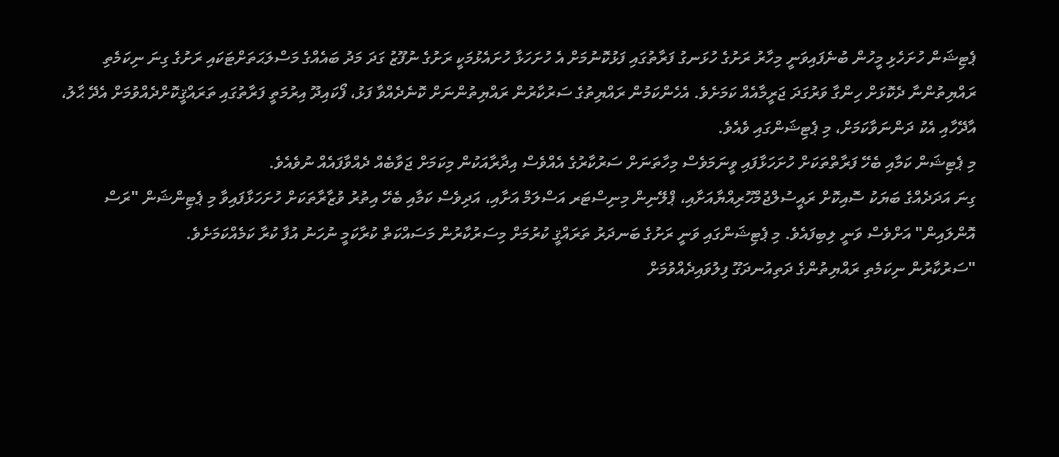ޕެޓިޝަން ހުށަހެޅި މީހުން ބުނެފައިވަނީ މިހާރު ރަށުގެ ހުޅަނގު ފަރާތުގައި ފަޅުކޮނުމަށް އެ ހުށަހަޅާ ހުށައެޅުމަކީ ރަށުގެ ނުފޫޒު ގަދަ މަދު ބައެއްގެ މަސްލަޙަތަށްޓަކައި ރަށުގެ ގިނަ ނިކަމެތި ރައްޔިތުންނާ ދެކޮޅަށް ހިންގާ ވަރުގަދަ ޖަރީމާއެއް ކަމަށެވެ. އެހެންކަމުން ރައްޔިތުގެ ސަރުކާރުން ރައްޔިތުންނަށް ކޮނެދެއްވާ ފަޅު، ފޯކައިދޫ އިރުމަތީ ފަރާތުގައި ތަރައްޤީކޮށްދެއްވުމަށް އެދޭ ޙާލު، އާދޭހާއި އެކު ދަންނަވާކަމަށް، މި ޕެޓިޝަންގައި ވެއެވެ.
މި ޕެޓިޝަން ކަމާއި ބެހޭ ފަރާތްތަކަށް ހުށަހަޅާފައި ވީނަމަވެސް މިހާތަނަށް ސަރުކާރުގެ އެއްވެސް އިދާރާއަކުން މިކަމަށް ޖަވާބެއް ދެއްވާފައެއް ނުވެއެވެ.
ގިނަ އަދަދެއްގެ ބަޔަކު ސޮއިކޮށް ރައީސުލްޖުމްހޫރިއްޔާއަށާއި، ޕްލޭނިން މިނިސްޓަރ އަސްލަމް އަށާއި، އަދިވެސް ކަމާއި ބެހޭ އިތުރު ވުޒާރާތަކަށް ހުށަހަޅާފައިވާ މި ޕެޓިންޝަން "ރަސް އޮންލައިން" އަށްވެސް ވަނީ ލިބިފައެވެ. މި ޕެޓިޝަންގައި ވަނީ ރަށުގެ ބަނދަރު ތަރައްޤީ ކުރުމަށް މިސަރުކާރުން މަސައްކަތް ކުރާކަމީ ނުހަނު އުފާ ކުރާ ކަމެއްކަމަށެވެ.
"ސަރުކާރުން ނިކަމެތި ރައްޔިތުންގެ ދަތިއުނދަގޫ ފިލުވައިދެއްވުމަށް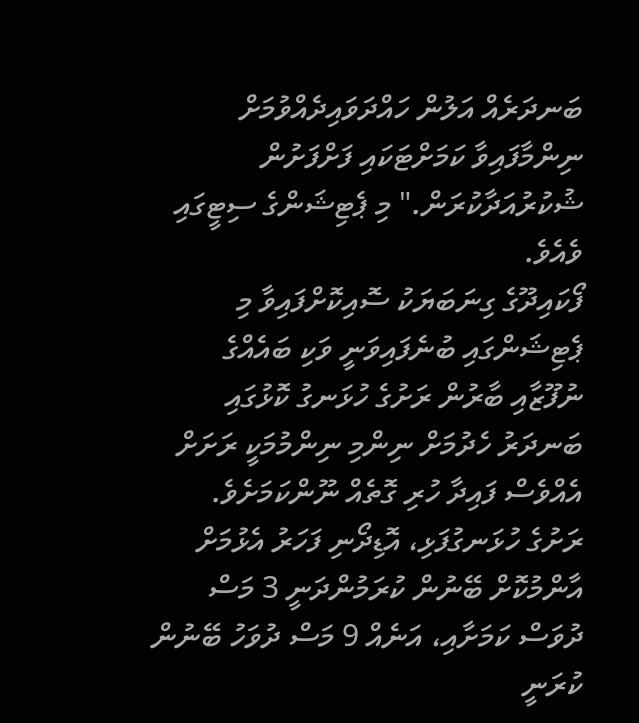ބަނދަރެއް އަލުން ހައްދަވައިދެއްވުމަށް ނިންމާފައިވާ ކަމަށްޓަކައި ފަށްފަށުން ޝުކުރުއަދާކުރަން." މި ޕެޓިޝަންގެ ސިޓީގައި ވެއެވެ.
ފޯކައިދޫގެ ގިނަބަޔަކު ސޮއިކޮށްފައިވާ މި ޕެޓިޝަންގައި ބުނެފައިވަނީ ވަކި ބައެއްގެ ނުފޫޒާއި ބާރުން ރަށުގެ ހުޅަނގު ކޮޅުގައި ބަނދަރު ހެދުމަށް ނިންމި ނިންމުމަކީ ރަށަށް އެއްވެސް ފައިދާ ހުރި ގޮތެއް ނޫންކަމަށެވެ. ރަށުގެ ހުޅަނގުފަޅި، އޮޑިދޯނި ފަހަރު އެޅުމަށް އާންމުކޮށް ބޭނުން ކުރަމުންދަނީ 3 މަސް ދުވަސް ކަމަށާއި، އަނެއް 9 މަސް ދުވަހު ބޭނުން ކުރަނީ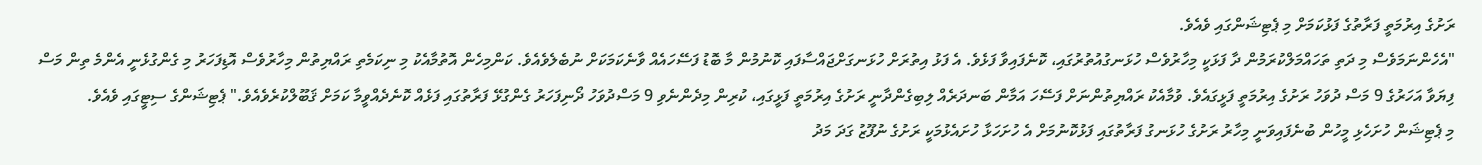ރަށުގެ އިރުމަތީ ފަރާތުގެ ފަޅުކަމަށް މި ޕެޓިޝަންގައި ވެއެވެ.
"އެހެންނަމަވެސް މި ދަތި ތަހައްމަލްކުރަމުން ދާ ފަޅަކީ މިހާރުވެސް ހުޅަނގުއުތުރުގައި، ކޮނެފައިވާ ފަޅެވެ. އެ ފަޅު އިތުރަށް ހުޅަނގަށްޖައްސާފައި ކޮނުމުން މާ ބޮޑު ފަސޭހައެއް ވާނެކަމަކަށް ނުބެލެވެއެވެ. ކަންމިހެން އޮތުމާއެކު މި ނިކަމެތި ރައްޔިތުން މިހާރުވެސް އޮޑިފަހަރު މި ގެންގުޅެނީ އެންމެ ތިން މަސް ފިޔަވާ އަހަރުގެ 9 މަސް ދުވަހު ރަށުގެ އިރުމަތީ ފަޅީގައެވެ. ވުމާއެކު ރައްޔިތުންނަށް ފަސޭހަ އަމާން ބަނދަރެއް ލިބިގެންދާނީ ރަށުގެ އިރުމަތީ ފަޅީގައި، ކުރިން މިދެންނެވި 9 މަސްދުވަހު ދޯނިފަހަރު ގެންގުޅޭ ފަރާތުގައި ފަޅެއް ކޮނެދެއްވީމާ ކަމަށް ޤަބޫލްކުރެވެއެވެ." ޕެޓިޝަންގެ ސިޓީގައި ވެއެވެ.
މި ޕެޓިޝަން ހުށަހެޅި މީހުން ބުނެފައިވަނީ މިހާރު ރަށުގެ ހުޅަނގު ފަރާތުގައި ފަޅުކޮނުމަށް އެ ހުށަހަޅާ ހުށައެޅުމަކީ ރަށުގެ ނުފޫޒު ގަދަ މަދު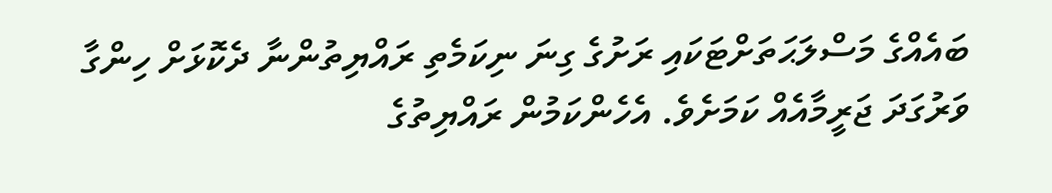ބައެއްގެ މަސްލަޙަތަށްޓަކައި ރަށުގެ ގިނަ ނިކަމެތި ރައްޔިތުންނާ ދެކޮޅަށް ހިންގާ ވަރުގަދަ ޖަރީމާއެއް ކަމަށެވެ. އެހެންކަމުން ރައްޔިތުގެ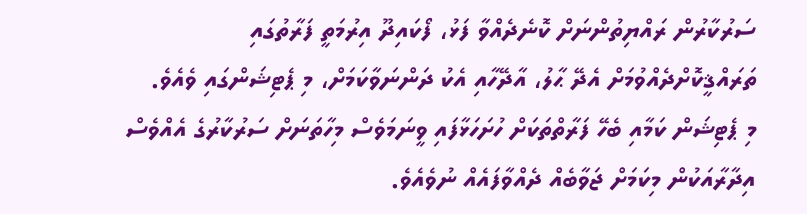ސަރުކާރުން ރައްޔިތުންނަށް ކޮނެދެއްވާ ފަޅު، ފޯކައިދޫ އިރުމަތީ ފަރާތުގައި ތަރައްޤީކޮށްދެއްވުމަށް އެދޭ ޙާލު، އާދޭހާއި އެކު ދަންނަވާކަމަށް، މި ޕެޓިޝަންގައި ވެއެވެ.
މި ޕެޓިޝަން ކަމާއި ބެހޭ ފަރާތްތަކަށް ހުށަހަޅާފައި ވީނަމަވެސް މިހާތަނަށް ސަރުކާރުގެ އެއްވެސް އިދާރާއަކުން މިކަމަށް ޖަވާބެއް ދެއްވާފައެއް ނުވެއެވެ.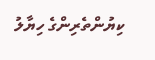ކިޔުންތެރިންގެ ހިޔާލު